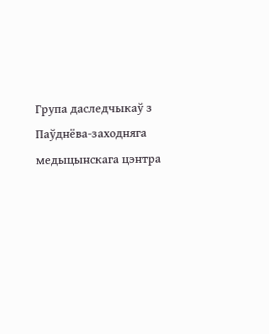Група даследчыкаў з Паўднёва‑заходняга медыцынскага цэнтра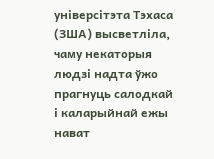універсітэта Тэхаса (ЗША) высветліла, чаму некаторыя людзі надта ўжо прагнуць салодкай і каларыйнай ежы нават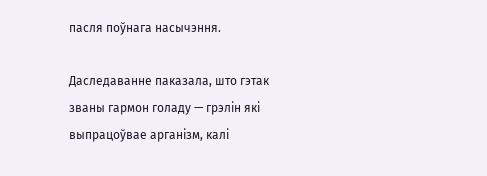пасля поўнага насычэння.

Даследаванне паказала, што гэтак званы гармон голаду — грэлін які выпрацоўвае арганізм, калі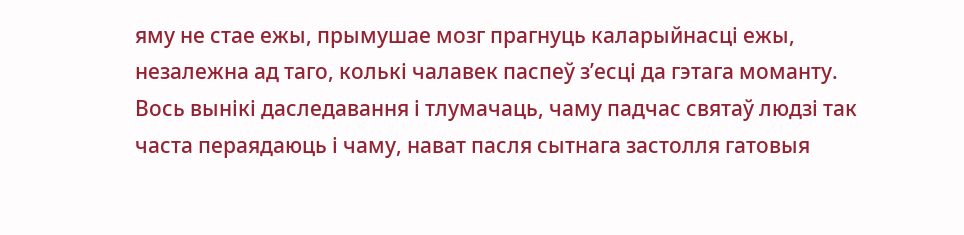яму не стае ежы, прымушае мозг прагнуць каларыйнасці ежы, незалежна ад таго, колькі чалавек паспеў з’есці да гэтага моманту. Вось вынікі даследавання і тлумачаць, чаму падчас святаў людзі так часта пераядаюць і чаму, нават пасля сытнага застолля гатовыя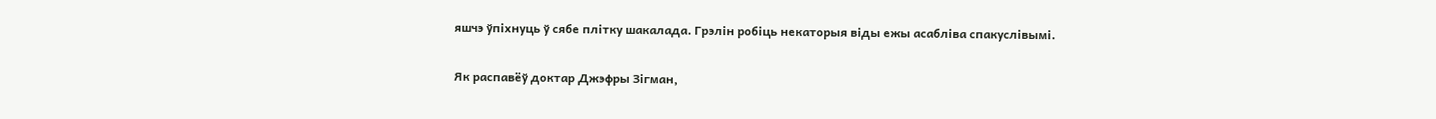яшчэ ўпіхнуць ў сябе плітку шакалада. Грэлін робіць некаторыя віды ежы асабліва спакуслівымі.

Як распавёў доктар Джэфры Зігман,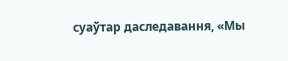суаўтар даследавання, «Мы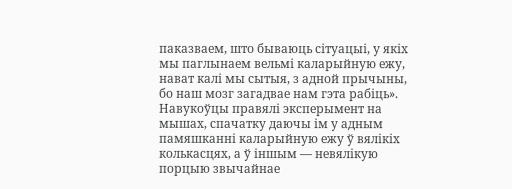паказваем, што бываюць сітуацыі, у якіх мы паглынаем вельмі каларыйную ежу, нават калі мы сытыя, з адной прычыны, бо наш мозг загадвае нам гэта рабіць». Навукоўцы правялі эксперымент на мышах, спачатку даючы ім у адным памяшканні каларыйную ежу ў вялікіх колькасцях, а ў іншым — невялікую порцыю звычайнае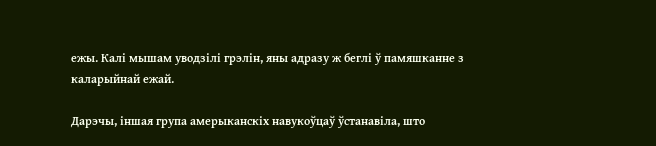ежы. Калі мышам уводзілі грэлін, яны адразу ж беглі ў памяшканне з каларыйнай ежай.

Дарэчы, іншая група амерыканскіх навукоўцаў ўстанавіла, што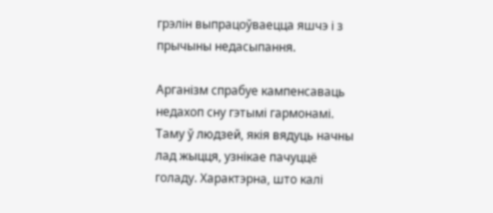грэлін выпрацоўваецца яшчэ і з прычыны недасыпання.

Арганізм спрабуе кампенсаваць недахоп сну гэтымі гармонамі. Таму ў людзей, якія вядуць начны лад жыцця, узнікае пачуццё голаду. Характэрна, што калі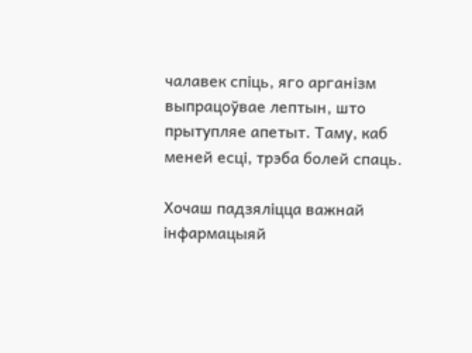чалавек спіць, яго арганізм выпрацоўвае лептын, што прытупляе апетыт. Таму, каб меней есці, трэба болей спаць.

Хочаш падзяліцца важнай інфармацыяй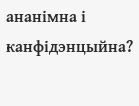ананімна і канфідэнцыйна?